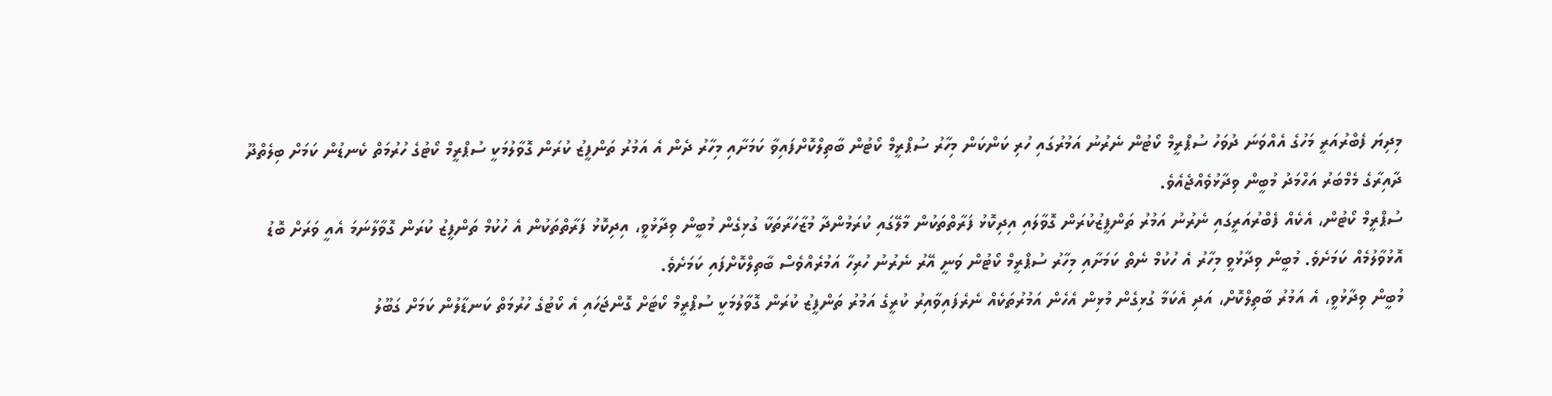މިދިޔަ ފެބްރުއަރީ މަހުގެ އެއްވަނަ ދުވަހު ސުޕްރީމް ކޯޓުން ނެރުނު އަމުރުގައި ހުރި ކަންކަން މިހާރު ސުޕްރީމް ކޯޓުން ބާތިލްކޮށްފައިވާ ކަމަށާއި މިހާރު ދެން އެ އަމުރު ތަންފީޒު ކުރަން ގޮވާލުމަކީ ސުޕްރީމް ކޯޓުގެ ހުރުމަތް ކެނޑުން ކަމަށް ބިލެތްދޫ ދާއިރާގެ މެމްބަރު އަހްމަދު މުބީން ވިދާޅުވެއްޖެއެވެ.
ސުޕްރީމް ކޯޓުން، އެކެއް ފެބްރުއަރީގައި ނެރުނު އަމުރު ތަންފީޒުކުރަން ގޮވާލައި އިދިކޮޅު ފަރާތްތަކުން މާލޭގައި ކުރަމުންދާ މުޒާހަރާތަކާ ގުޅިގެން މުބީން ވިދާޅުވީ، އިދިކޮޅު ފަރާތްތަކުން އެ ހުކުމް ތަންފީޒު ކުރަން ގޮވާލާނަމަ އެއީ ވަރަށް ބޮޑު އޮޅުވާލުމެއް ކަމަށެވެ. މުބީން ވިދާޅުވީ މިހާރު އެ ހުކުމް ނެތް ކަމަށާއި މިހާރު ސުޕްރީމް ކޯޓުން ވަނީ އޭރު ނެރުނު ހުރިހާ އަމުރެއްވެސް ބާތިލްކޮށްފައި ކަމަށެވެ.
މުބީން ވިދާޅުވީ، އެ އަމުރު ބާތިލްކޮށް، އަދި އެކަމާ ގުޅިގެން މުޅިން އެހެން އަމުރުތަކެއް ނެރެފައިވާއިރު ކުރީގެ އަމުރު ތަންފީޒު ކުރަން ގޮވާލުމަކީ ސުޕްރީމް ކޯޓަށް ގޮންޖަހައި އެ ކޯޓުގެ ހުރުމަތް ކަނޑާލުން ކަމަށް ގަބޫލު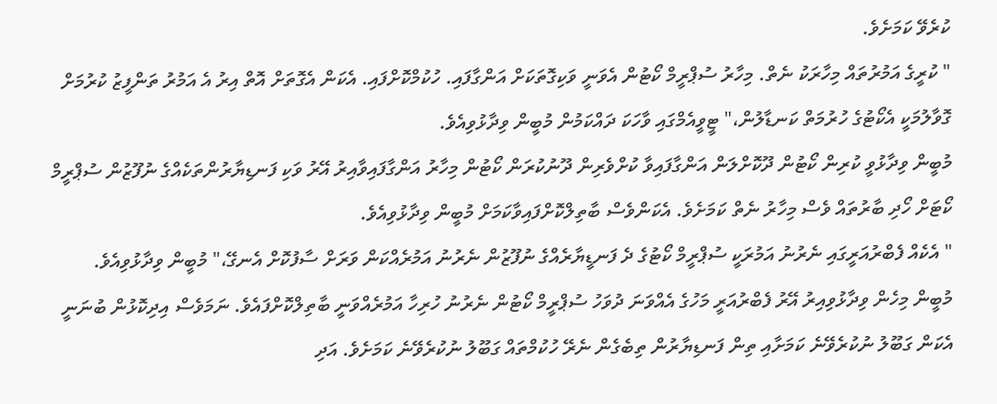ކުރެވޭ ކަމަށެވެ.
" ކުރީގެ އަމުރުތައް މިހާރަކު ނެތް. މިހާރު ސުޕްރީމް ކޯޓުން އެވަނީ ވަކިގޮތަކަށް އަންގާފައި. ހުކުމްކޮށްފައި. އެކަން އެގޮތަށް އޮތް އިރު އެ އަމުރު ތަންފީޒު ކުރުމަށް ގޮވާލުމަކީ އެކޯޓުގެ ހުރުމަތް ކަނޑާލުން،" ޓީވީއެމްގައި ވާހަކަ ދައްކަމުން މުބީން ވިދާޅުވިއެވެ.
މުބީން ވިދާޅުވީ ކުރިން ކޯޓުން ދޫކޮށްލަން އަންގާފައިވާ ކުށްވެރިން ދޫނުކުރަން ކޯޓުން މިހާރު އަންގާފައިވާއިރު އޭރު ވަކި ފަނޑިޔާރުންތަކެއްގެ ނުފޫޒުން ސުޕްރީމް ކޯޓަށް ހޯދި ބާރުތައް ވެސް މިހާރު ނެތް ކަމަށެވެ. އެކަންވެސް ބާތިލްކޮށްފައިވާކަމަށް މުބީން ވިދާޅުވިއެވެ.
" އެކެއް ފެބްރުއަރީގައި ނެރުނު އަމުރަކީ ސުޕްރީމް ކޯޓުގެ ދެ ފަނޑީޔާރެއްގެ ނުފޫޒުން ނެރުނު އަމުރެއްކަން ވަރަށް ސާފުކޮށް އެނގޭ،" މުބީން ވިދާޅުވިއެވެ.
މުބީން މިހެން ވިދާޅުވިއިރު އޭރު ފެބްރުއަރީ މަހުގެ އެއްވަނަ ދުވަހު ސުޕްރީމް ކޯޓުން ނެރުނު ހުރިހާ އަމުރެއްވަނީ ބާތިލްކޮށްފައެވެ. ނަމަވެސް އިދިކޮޅުން ބުނަނީ އެކަން ގަބޫލު ނުކުރެވޭނެ ކަމަށާއި ތިން ފަނޑިޔާރުން ތިބެގެން ނެރޭ ހުކުމްތައް ގަބޫލު ނުކުރެވޭނެ ކަމަށެވެ. އަދި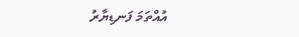އުއްތަމަ ފަނޑިޔާރު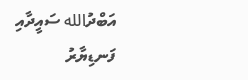އަބްދުالله ސައީދާއި ފަނޑިޔާރު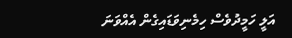އަލީ ހަމީދުވެސް ހިމެނިވަޑައިގެން އެއްވަނަ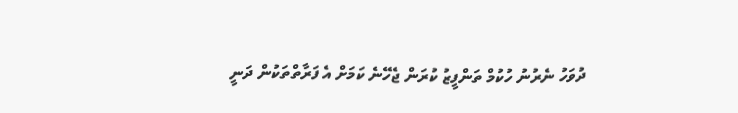ދުވަހު ނެރުނު ހުކުމް ތަންފީޒު ކުރަން ޖެހޭނެ ކަމަށް އެ ފަރާތްތަކުން ދަނީ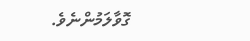ގޮވާލަމުންނެވެ.